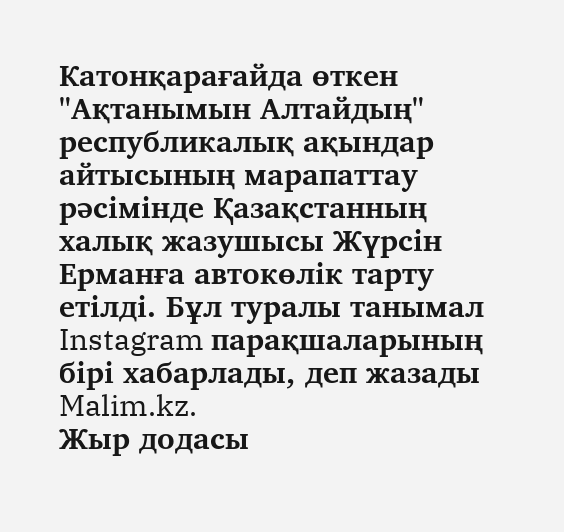Катонқарағайда өткен "Ақтанымын Алтайдың" республикалық ақындар айтысының марапаттау рәсімінде Қазақстанның халық жазушысы Жүрсін Ерманға автокөлік тарту етілді. Бұл туралы танымал Instagram парақшаларының бірі хабарлады, деп жазады Malim.kz.
Жыр додасы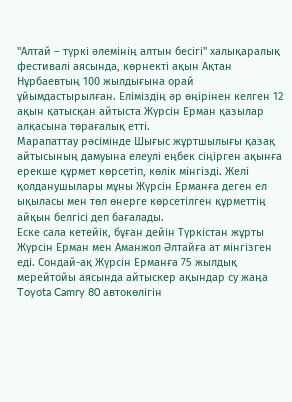"Алтай – түркі әлемінің алтын бесігі" халықаралық фестивалі аясында, көрнекті ақын Ақтан Нұрбаевтың 100 жылдығына орай ұйымдастырылған. Еліміздің әр өңірінен келген 12 ақын қатысқан айтыста Жүрсін Ерман қазылар алқасына төрағалық етті.
Марапаттау рәсімінде Шығыс жұртшылығы қазақ айтысының дамуына елеулі еңбек сіңірген ақынға ерекше құрмет көрсетіп, көлік мінгізді. Желі қолданушылары мұны Жүрсін Ерманға деген ел ықыласы мен төл өнерге көрсетілген құрметтің айқын белгісі деп бағалады.
Еске сала кетейік, бұған дейін Түркістан жұрты Жүрсін Ерман мен Аманжол Әлтайға ат мінгізген еді. Сондай-ақ Жүрсін Ерманға 75 жылдық мерейтойы аясында айтыскер ақындар су жаңа Toyota Camry 80 автокөлігін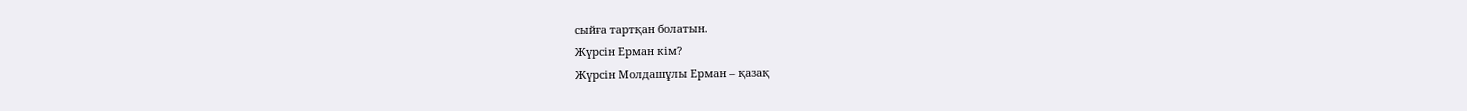сыйға тартқан болатын.
Жүрсін Ерман кім?
Жүрсін Молдашұлы Ерман – қазақ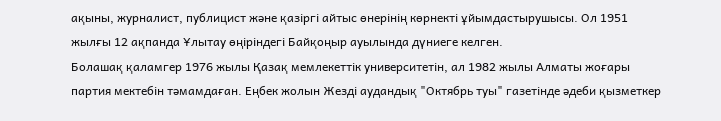ақыны, журналист, публицист және қазіргі айтыс өнерінің көрнекті ұйымдастырушысы. Ол 1951 жылғы 12 ақпанда Ұлытау өңіріндегі Байқоңыр ауылында дүниеге келген.
Болашақ қаламгер 1976 жылы Қазақ мемлекеттік университетін, ал 1982 жылы Алматы жоғары партия мектебін тәмамдаған. Еңбек жолын Жезді аудандық "Октябрь туы" газетінде әдеби қызметкер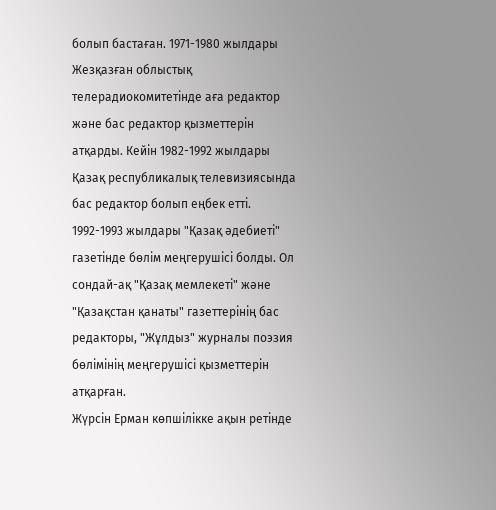болып бастаған. 1971-1980 жылдары Жезқазған облыстық телерадиокомитетінде аға редактор және бас редактор қызметтерін атқарды. Кейін 1982-1992 жылдары Қазақ республикалық телевизиясында бас редактор болып еңбек етті. 1992-1993 жылдары "Қазақ әдебиеті" газетінде бөлім меңгерушісі болды. Ол сондай-ақ "Қазақ мемлекеті" және "Қазақстан қанаты" газеттерінің бас редакторы, "Жұлдыз" журналы поэзия бөлімінің меңгерушісі қызметтерін атқарған.
Жүрсін Ерман көпшілікке ақын ретінде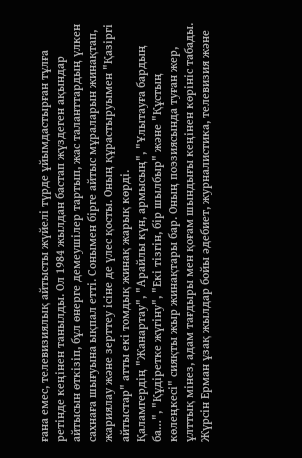ғана емес, телевизиялық айтысты жүйелі түрде ұйымдастырған тұлға ретінде кеңінен танылды. Ол 1984 жылдан бастап жүздеген ақындар айтысын өткізіп, бұл өнерге демеушілер тартып, жас таланттардың үлкен сахнаға шығуына ықпал етті. Сонымен бірге айтыс мұраларын жинақтап, жариялау және зерттеу ісіне де үлес қосты. Оның құрастыруымен "Қазіргі айтыстар" атты екі томдық жинақ жарық көрді.
Қаламгердің "Жанартау", "Арайлы күн, армысың", "Ұлытауға бардың ба…", "Құдіретке жүгіну", "Екі тізгін, бір шылбыр" және "Құстың көлеңкесі" сияқты жыр жинақтары бар. Оның поэзиясында туған жер, ұлттық мінез, адам тағдыры мен қоғам шындығы кеңінен көрініс табады. Жүрсін Ерман ұзақ жылдар бойы әдебиет, журналистика, телевизия және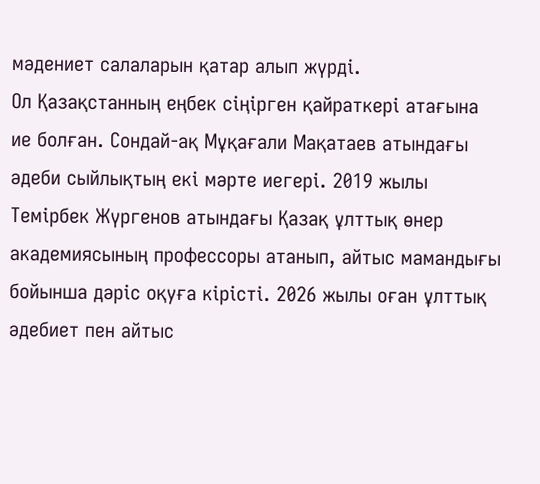мәдениет салаларын қатар алып жүрді.
Ол Қазақстанның еңбек сіңірген қайраткері атағына ие болған. Сондай-ақ Мұқағали Мақатаев атындағы әдеби сыйлықтың екі мәрте иегері. 2019 жылы Темірбек Жүргенов атындағы Қазақ ұлттық өнер академиясының профессоры атанып, айтыс мамандығы бойынша дәріс оқуға кірісті. 2026 жылы оған ұлттық әдебиет пен айтыс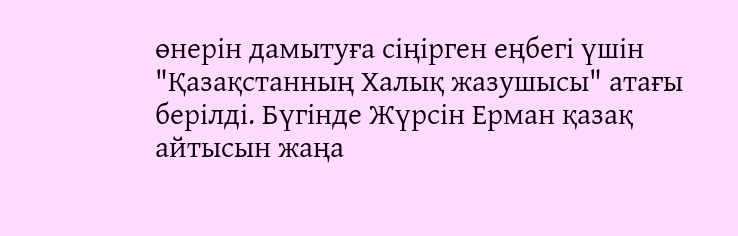өнерін дамытуға сіңірген еңбегі үшін "Қазақстанның Халық жазушысы" атағы берілді. Бүгінде Жүрсін Ерман қазақ айтысын жаңа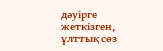дәуірге жеткізген, ұлттық сөз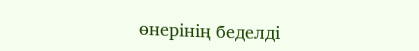өнерінің беделді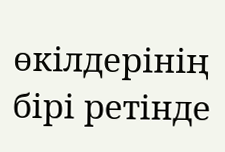өкілдерінің бірі ретінде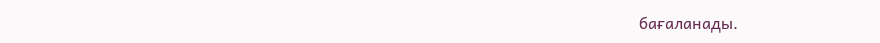бағаланады.